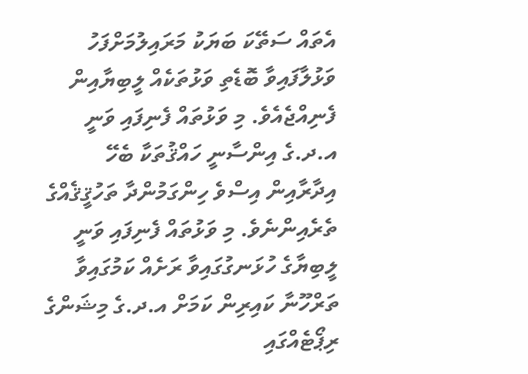އެތައް ސަތޭކަ ބަޔަކު މަރައިލުމަށްފަހު ވަޅުލާފައިވާ ބޮޑެތި ވަޅުތަކެއް ލީބިޔާއިން ފެނިއްޖެއެވެ. މި ވަޅުތައް ފެނިފައި ވަނީ އ.ދ.ގެ އިންސާނީ ހައްޤުތަކާ ބެހޭ އިދާރާއިން އިސްވެ ހިންގަމުންދާ ތަހުޤީޤެއްގެ ތެރެއިންނެވެ. މި ވަޅުތައް ފެނިފައި ވަނީ ލީބިޔާގެ ހުޅަނގުގައިވާ ރަށެއް ކަމުގައިވާ ތަރްހޫނާ ކައިރިން ކަމަށް އ.ދ.ގެ މިޝަންގެ ރިޕޯޓެއްގައި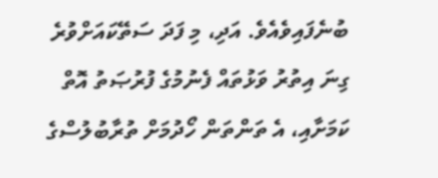ބުނެފައިވެއެވެ. އަދި، މި ފަދަ ސަތޭކައަށްވުރެ ގިނަ އިތުރު ވަޅުތައް ފެނުމުގެ ފުރުޞަތު އޮތް ކަމަށާއި، އެ ތަންތަން ހޯދުމަށް ތުރާބުލުސްގެ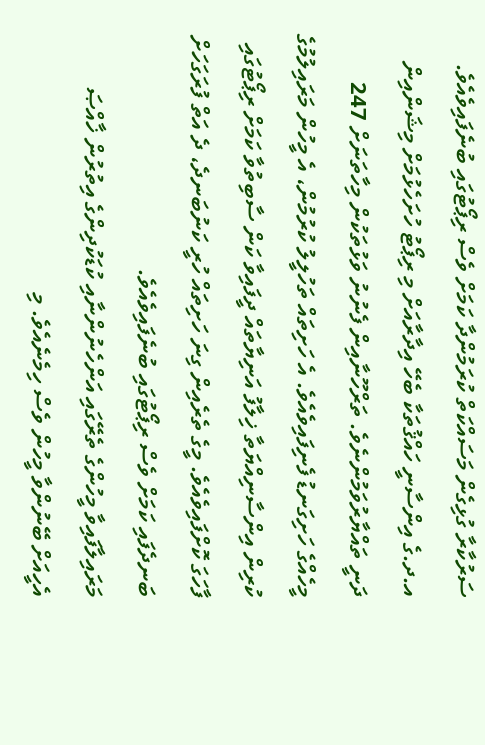ސަރުކާރާ ގުޅިގެން މަސައްކަތް ކުރަމުންދާ ކަމަށް ވެސް ރިޕޯޓުގައި ބުނެފައިވެއެވެ.
އ.ދ.ގެ އިންސާނީ ހައްޤުތަކާ ބެހޭ އިދާރާއަށް މި ރިޕޯޓު ހުށަހެޅުމަށް މިޝަންއިން ދަނީ ތައްޔާރުވަމުންނެވެ. ތަރްހޫނާއިން ފެނުނު ވަޅުތަކުން މިހާތަނަށް 247 މީހެއްގެ ހަށިގަނޑު ފެނިފައިވެއެވެ. އެ ހަށިތައް ތަހުލީލު ކުރުމުން، އެ މީހުން މަރައިލުމުގެ ކުރިން އިންސާނިއްޔަތާ ޚިލާފު އަނިޔާތައް ދީފައިވާ ކަން ސާބިތުވާ ކަމަށް ރިޕޯޓުގައި ފާހަގަ ކޮށްފައިވެއެވެ. މީގެ ތެރެއިން ގިނަ ހަށިތައް ހުރީ ކަނުބަނދެ، ދެ އަތް ފުރަގަހަށް ބަނދެފައި ކަމަށް ވެސް ރިޕޯޓުގައި ބުނެފައިވެއެވެ.
މަރައިލާފައިވާ މީހުންގެ ތެރޭގައި އަންހެނުންނާއި ކުޑަކުދިންގެ އިތުރުން ޚާއްޞަ އެހީއަށް ބޭނުންވާ މީހުން ވެސް ހިމެނެއެވެ. މި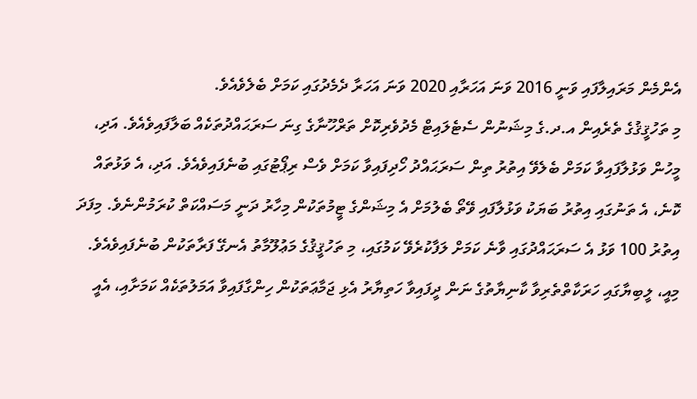އެންމެން މަރައިލާފައި ވަނީ 2016 ވަނަ އަހަރާއި 2020 ވަނަ އަހަރާ ދެމެދުގައި ކަމަށް ބެލެވެއެވެ.
މި ތަހުޤީޤުގެ ތެރެއިން އ.ދ.ގެ މިޝަނުން ސެޓެލައިޓް މެދުވެރިކޮށް ތަރްހޫނާގެ ގިނަ ސަރަޙައްދުތަކެއް ބަލާފައިވެއެވެ. އަދި، މީހުން ވަޅުލާފައިވާ ކަމަށް ބެލެވޭ އިތުރު ތިން ސަރަޙައްދު ހޯދިފައިވާ ކަމަށް ވެސް ރިޕޯޓުގައި ބުނެފައިވެއެވެ. އަދި، އެ ވަޅުތައް ކޮނެ، އެ ތަނުގައި އިތުރު ބަޔަކު ވަޅުލާފައި ވޭތޯ ބެލުމަށް އެ މިޝަންގެ ޓީމުތަކުން މިހާރު ދަނީ މަސައްކަތް ކުރަމުންނެވެ. މިފަދަ އިތުރު 100 ވަޅު އެ ސަރަޙައްދުގައި ވާނެ ކަމަށް ލަފާކުރެވޭ ކަމުގައި، މި ތަހުޤީޤުގެ މަޢުލޫމާތު އެނގޭ ފަރާތަކުން ބުނެފައިވެއެވެ.
މިއީ، ލީބިޔާގައި ހަރަކާތްތެރިވާ ކާނިޔާތުގެ ނަން ދީފައިވާ ހަތިޔާރު އެޅި ޖަމާޢަތަކުން ހިންގާފައިވާ އަމަލުތަކެއް ކަމަށާއި، އެއީ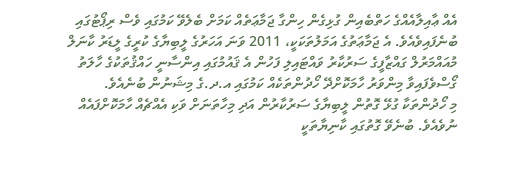އެއް ޢާއިލާއެއްގެ ހަތްބެއިން ގުޅިގެން ހިންގާ ޖަމާޢަތެއް ކަމަށް ބެލެވޭ ކަމުގައި ވެސް ރިޕޯޓުގައި ބުނެފައިވެއެވެ. އެ ޖަމާޢަތުގެ އަމަލުތަކަކީ، 2011 ވަނަ އަހަރުގެ ލީބިޔާގެ ކުރީގެ ލީޑަރު ކާނަލް މުއައްމަރުލް ގައްޒާފީގެ ސަރުކާރު ވައްޓައިލި ފަހުން އެ ޤައުމުގައި އިންސާނީ ހައްޤުތަކުގެ ހާލަތު ގޯސްވެފައިވާ މިންވަރު ހާމަކޮށްދޭ ހޯދުންތަކެއް ކަމުގައި އ.ދ.ގެ މިޝަނުން ބުނެއެވެ.
މި ހޯދުންތަކާ ގުޅޭ ގޮތުން ލީބިޔާގެ ސަރުކާރުން އަދި މިހާތަނަށް ވަކި އެއްޗެއް ހާމަކޮށްފައެއް ނުވެއެވެ. ބުނެވޭ ގޮތުގައި ކާނިޔާތަކީ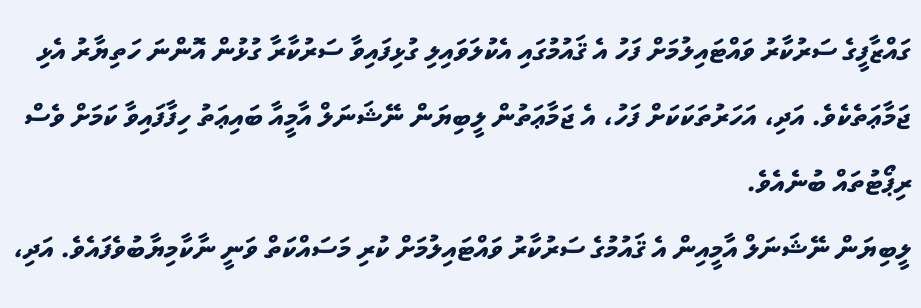ގައްޒާފީގެ ސަރުކާރު ވައްޓައިލުމަށް ފަހު އެ ޤައުމުގައި އެކުލަވައިލި ގުޅިފައިވާ ސަރުކާރާ ގުޅުން އޮންނަ ހަތިޔާރު އެޅި ޖަމާޢަތެކެވެ. އަދި، އަހަރުތަކަކަށް ފަހު، އެ ޖަމާޢަތުން ލީބިޔަން ނޭޝަނަލް އާމީއާ ބައިޢަތު ހިފާފައިވާ ކަމަށް ވެސް ރިޕޯޓުތައް ބުނެއެވެ.
ލީބިޔަން ނޭޝަނަލް އާމީއިން އެ ޤައުމުގެ ސަރުކާރު ވައްޓައިލުމަށް ކުރި މަސައްކަތް ވަނީ ނާކާމިޔާބުވެފައެވެ. އަދި،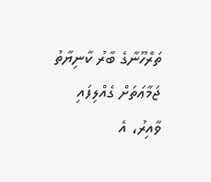ތަރްހޫނާގެ ބާރު ކާނިޔާތު ޖަމާޢަތަށް ގެއްލިފައި ވާއިރު، އެ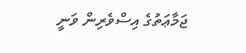ޖަމާޢަތުގެ އިސްވެރިން ވަނީ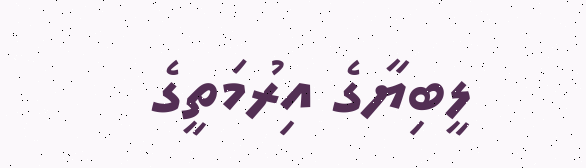ލީބިޔާގެ އިރުމަތީގެ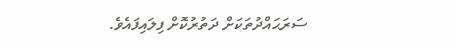ސަރަޙައްދުތަކަށް ދަތުރުކޮށް ފިލައިފައެވެ.